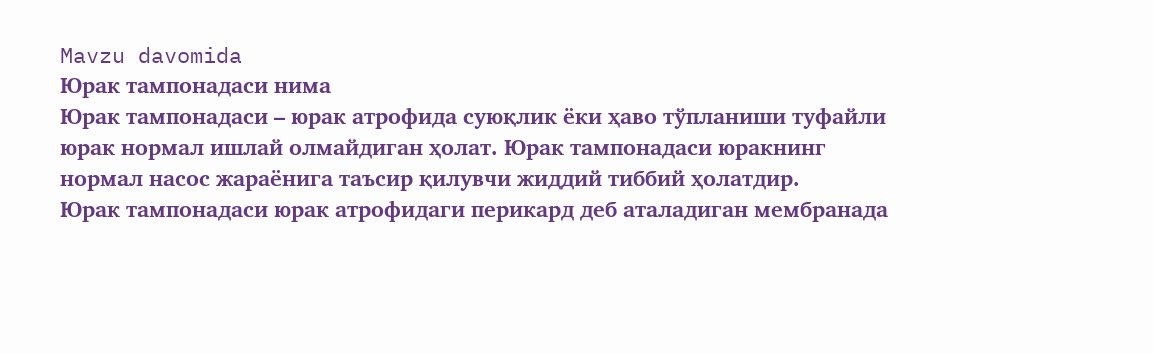Mavzu davomida
Юрак тампонадаси нима
Юрак тампонадаси – юрак атрофида суюқлик ёки ҳаво тўпланиши туфайли юрак нормал ишлай олмайдиган ҳолат. Юрак тампонадаси юракнинг нормал насос жараёнига таъсир қилувчи жиддий тиббий ҳолатдир.
Юрак тампонадаси юрак атрофидаги перикард деб аталадиган мембранада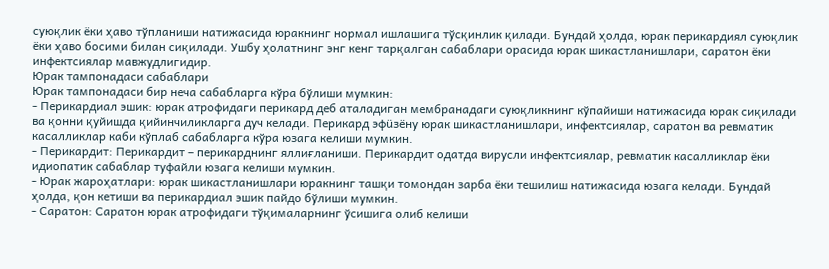суюқлик ёки ҳаво тўпланиши натижасида юракнинг нормал ишлашига тўсқинлик қилади. Бундай ҳолда, юрак перикардиял суюқлик ёки ҳаво босими билан сиқилади. Ушбу ҳолатнинг энг кенг тарқалган сабаблари орасида юрак шикастланишлари, саратон ёки инфектсиялар мавжудлигидир.
Юрак тампонадаси сабаблари
Юрак тампонадаси бир неча сабабларга кўра бўлиши мумкин:
- Перикардиал эшик: юрак атрофидаги перикард деб аталадиган мембранадаги суюқликнинг кўпайиши натижасида юрак сиқилади ва қонни қуйишда қийинчиликларга дуч келади. Перикард эфüзёну юрак шикастланишлари, инфектсиялар, саратон ва ревматик касалликлар каби кўплаб сабабларга кўра юзага келиши мумкин.
- Перикардит: Перикардит – перикарднинг яллиғланиши. Перикардит одатда вирусли инфектсиялар, ревматик касалликлар ёки идиопатик сабаблар туфайли юзага келиши мумкин.
- Юрак жароҳатлари: юрак шикастланишлари юракнинг ташқи томондан зарба ёки тешилиш натижасида юзага келади. Бундай ҳолда, қон кетиши ва перикардиал эшик пайдо бўлиши мумкин.
- Саратон: Саратон юрак атрофидаги тўқималарнинг ўсишига олиб келиши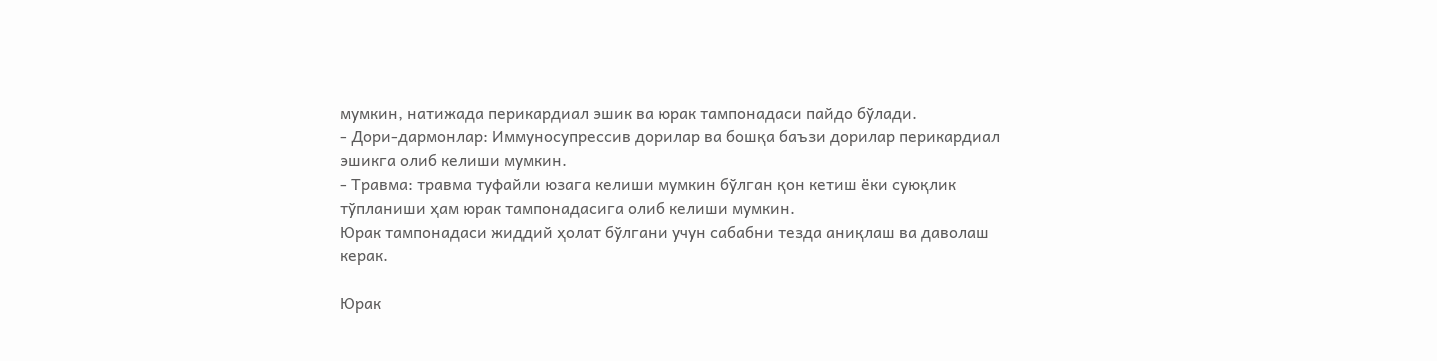мумкин, натижада перикардиал эшик ва юрак тампонадаси пайдо бўлади.
- Дори-дармонлар: Иммуносупрессив дорилар ва бошқа баъзи дорилар перикардиал эшикга олиб келиши мумкин.
- Травма: травма туфайли юзага келиши мумкин бўлган қон кетиш ёки суюқлик тўпланиши ҳам юрак тампонадасига олиб келиши мумкин.
Юрак тампонадаси жиддий ҳолат бўлгани учун сабабни тезда аниқлаш ва даволаш керак.

Юрак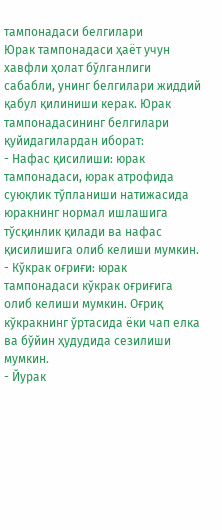тампонадаси белгилари
Юрак тампонадаси ҳаёт учун хавфли ҳолат бўлганлиги сабабли, унинг белгилари жиддий қабул қилиниши керак. Юрак тампонадасининг белгилари қуйидагилардан иборат:
- Нафас қисилиши: юрак тампонадаси, юрак атрофида суюқлик тўпланиши натижасида юракнинг нормал ишлашига тўсқинлик қилади ва нафас қисилишига олиб келиши мумкин.
- Кўкрак оғриғи: юрак тампонадаси кўкрак оғриғига олиб келиши мумкин. Оғриқ кўкракнинг ўртасида ёки чап елка ва бўйин ҳудудида сезилиши мумкин.
- Йурак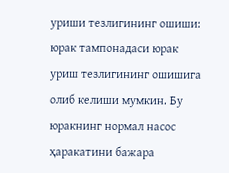уриши тезлигининг ошиши: юрак тампонадаси юрак уриш тезлигининг ошишига олиб келиши мумкин. Бу юракнинг нормал насос ҳаракатини бажара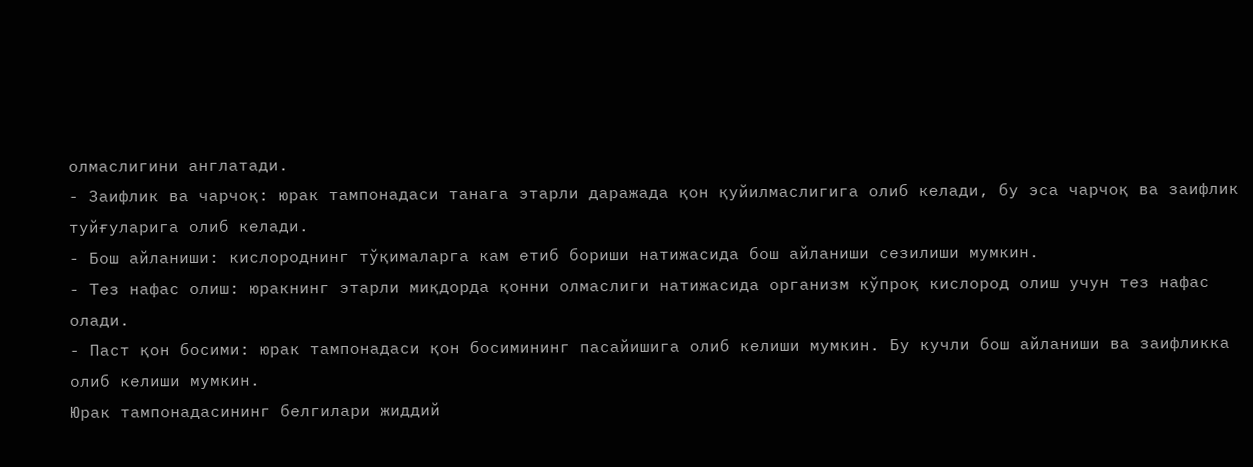олмаслигини англатади.
- Заифлик ва чарчоқ: юрак тампонадаси танага этарли даражада қон қуйилмаслигига олиб келади, бу эса чарчоқ ва заифлик туйғуларига олиб келади.
- Бош айланиши: кислороднинг тўқималарга кам етиб бориши натижасида бош айланиши сезилиши мумкин.
- Тез нафас олиш: юракнинг этарли миқдорда қонни олмаслиги натижасида организм кўпроқ кислород олиш учун тез нафас олади.
- Паст қон босими: юрак тампонадаси қон босимининг пасайишига олиб келиши мумкин. Бу кучли бош айланиши ва заифликка олиб келиши мумкин.
Юрак тампонадасининг белгилари жиддий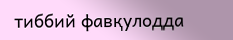тиббий фавқулодда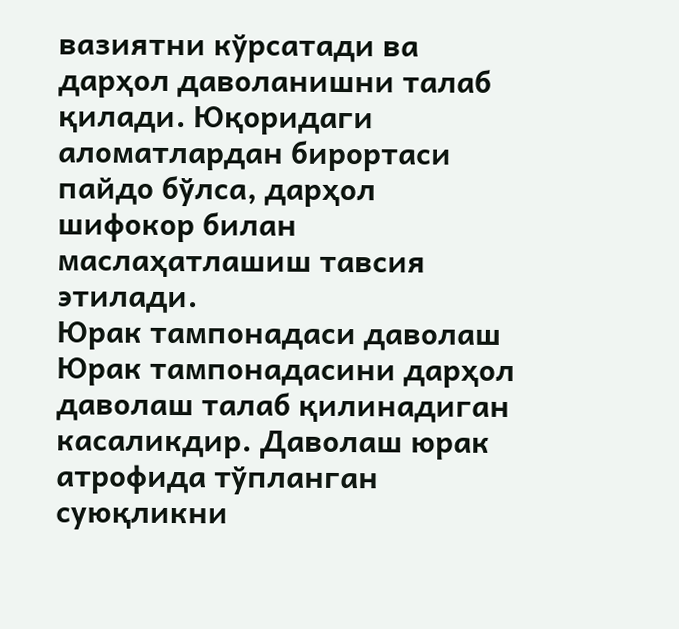вазиятни кўрсатади ва дарҳол даволанишни талаб қилади. Юқоридаги аломатлардан бирортаси пайдо бўлса, дарҳол шифокор билан маслаҳатлашиш тавсия этилади.
Юрак тампонадаси даволаш
Юрак тампонадасини дарҳол даволаш талаб қилинадиган касаликдир. Даволаш юрак атрофида тўпланган суюқликни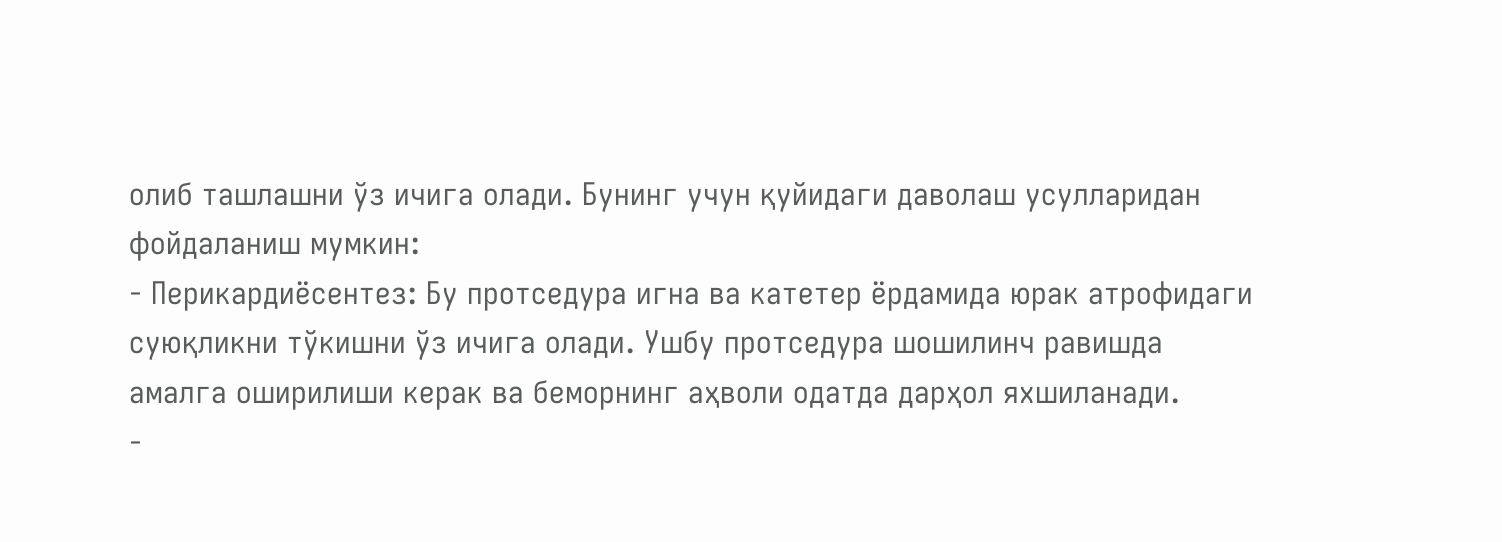олиб ташлашни ўз ичига олади. Бунинг учун қуйидаги даволаш усулларидан фойдаланиш мумкин:
- Перикардиёсентез: Бу протседура игна ва катетер ёрдамида юрак атрофидаги суюқликни тўкишни ўз ичига олади. Ушбу протседура шошилинч равишда амалга оширилиши керак ва беморнинг аҳволи одатда дарҳол яхшиланади.
-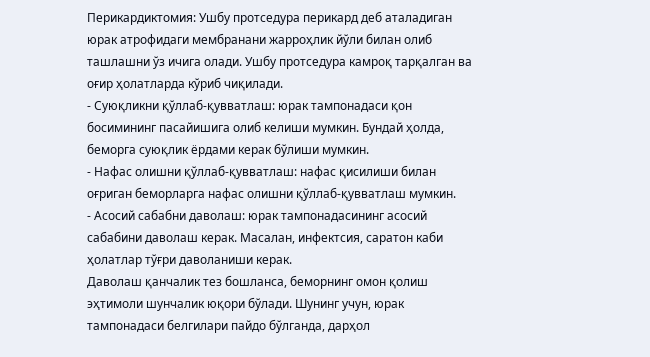Перикардиктомия: Ушбу протседура перикард деб аталадиган юрак атрофидаги мембранани жарроҳлик йўли билан олиб ташлашни ўз ичига олади. Ушбу протседура камроқ тарқалган ва оғир ҳолатларда кўриб чиқилади.
- Суюқликни қўллаб-қувватлаш: юрак тампонадаси қон босимининг пасайишига олиб келиши мумкин. Бундай ҳолда, беморга суюқлик ёрдами керак бўлиши мумкин.
- Нафас олишни қўллаб-қувватлаш: нафас қисилиши билан оғриган беморларга нафас олишни қўллаб-қувватлаш мумкин.
- Асосий сабабни даволаш: юрак тампонадасининг асосий сабабини даволаш керак. Масалан, инфектсия, саратон каби ҳолатлар тўғри даволаниши керак.
Даволаш қанчалик тез бошланса, беморнинг омон қолиш эҳтимоли шунчалик юқори бўлади. Шунинг учун, юрак тампонадаси белгилари пайдо бўлганда, дарҳол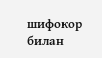шифокор билан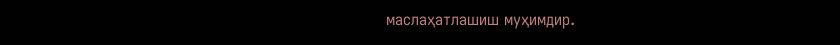маслаҳатлашиш муҳимдир.